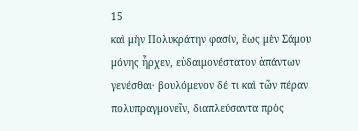15
καὶ μὴν Πολυκράτην φασίν, ἕως μὲν Σάμου μόνης ἦρχεν, εὐδαιμονέστατον ἁπάντων γενέσθαι· βουλόμενον δέ τι καὶ τῶν πέραν πολυπραγμονεῖν, διαπλεύσαντα πρὸς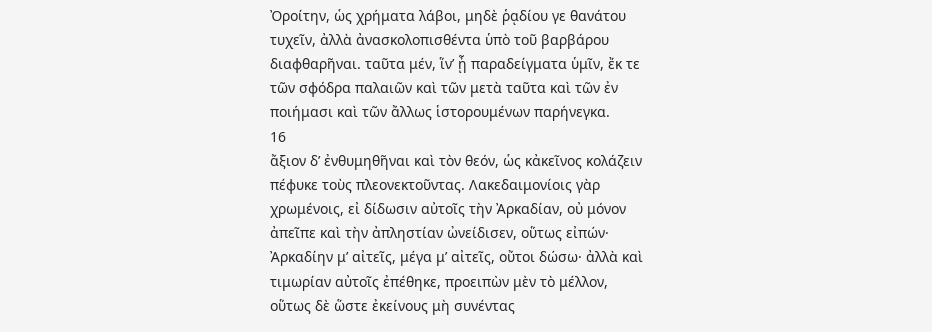Ὀροίτην, ὡς χρήματα λάβοι, μηδὲ ῥᾳδίου γε θανάτου τυχεῖν, ἀλλὰ ἀνασκολοπισθέντα ὑπὸ τοῦ βαρβάρου διαφθαρῆναι. ταῦτα μέν, ἵν’ ᾖ παραδείγματα ὑμῖν, ἔκ τε τῶν σφόδρα παλαιῶν καὶ τῶν μετὰ ταῦτα καὶ τῶν ἐν ποιήμασι καὶ τῶν ἄλλως ἱστορουμένων παρήνεγκα.
16
ἄξιον δ’ ἐνθυμηθῆναι καὶ τὸν θεόν, ὡς κἀκεῖνος κολάζειν πέφυκε τοὺς πλεονεκτοῦντας. Λακεδαιμονίοις γὰρ χρωμένοις, εἰ δίδωσιν αὐτοῖς τὴν Ἀρκαδίαν, οὐ μόνον ἀπεῖπε καὶ τὴν ἀπληστίαν ὠνείδισεν, οὕτως εἰπών· Ἀρκαδίην μ’ αἰτεῖς, μέγα μ’ αἰτεῖς, οὔτοι δώσω· ἀλλὰ καὶ τιμωρίαν αὐτοῖς ἐπέθηκε, προειπὼν μὲν τὸ μέλλον, οὕτως δὲ ὥστε ἐκείνους μὴ συνέντας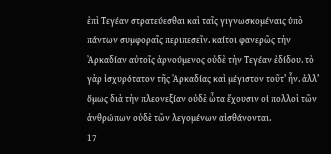ἐπὶ Τεγέαν στρατεύεσθαι καὶ ταῖς γιγνωσκομέναις ὑπὸ πάντων συμφοραῖς περιπεσεῖν. καίτοι φανερῶς τὴν Ἀρκαδίαν αὐτοῖς ἀρνούμενος οὐδὲ τὴν Τεγέαν ἐδίδου. τὸ γὰρ ἰσχυρότατον τῆς Ἀρκαδίας καὶ μέγιστον τοῦτ’ ἦν. ἀλλ’ ὅμως διὰ τὴν πλεονεξίαν οὐδὲ ὦτα ἔχουσιν οἱ πολλοὶ τῶν ἀνθρώπων οὐδὲ τῶν λεγομένων αἰσθάνονται.
17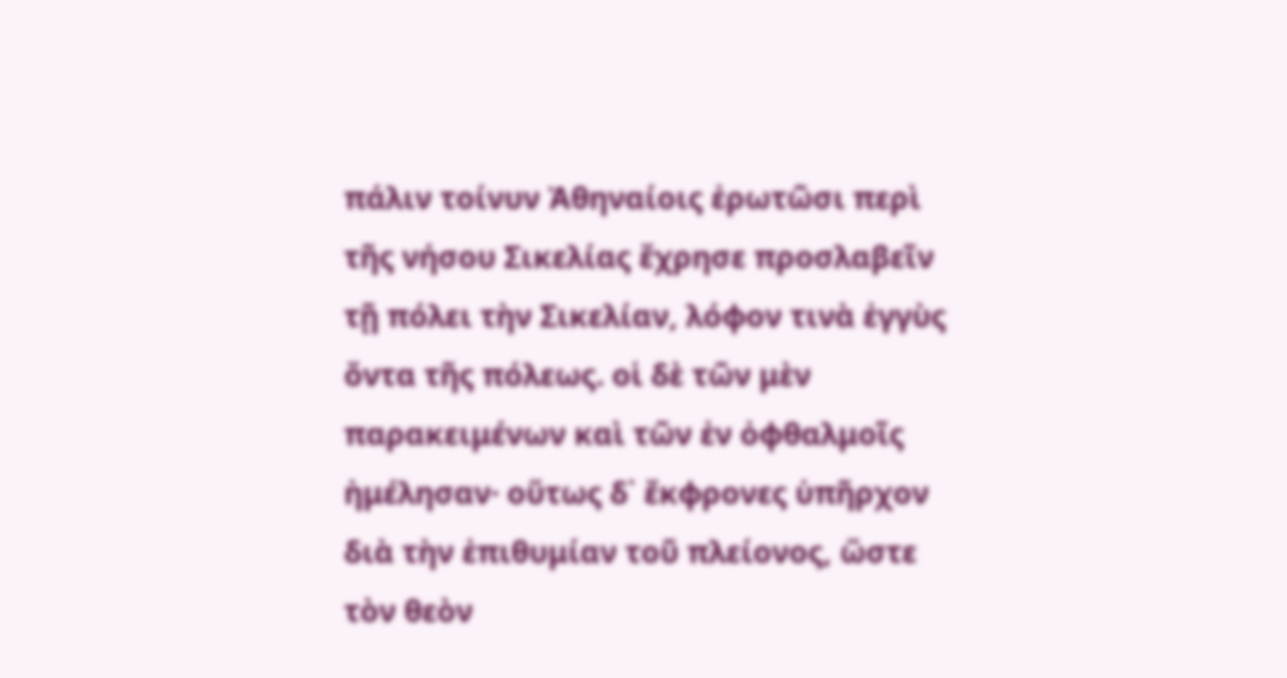πάλιν τοίνυν Ἀθηναίοις ἐρωτῶσι περὶ τῆς νήσου Σικελίας ἔχρησε προσλαβεῖν τῇ πόλει τὴν Σικελίαν, λόφον τινὰ ἐγγὺς ὄντα τῆς πόλεως. οἱ δὲ τῶν μὲν παρακειμένων καὶ τῶν ἐν ὀφθαλμοῖς ἠμέλησαν· οὕτως δ᾽ ἔκφρονες ὑπῆρχον διὰ τὴν ἐπιθυμίαν τοῦ πλείονος, ὥστε τὸν θεὸν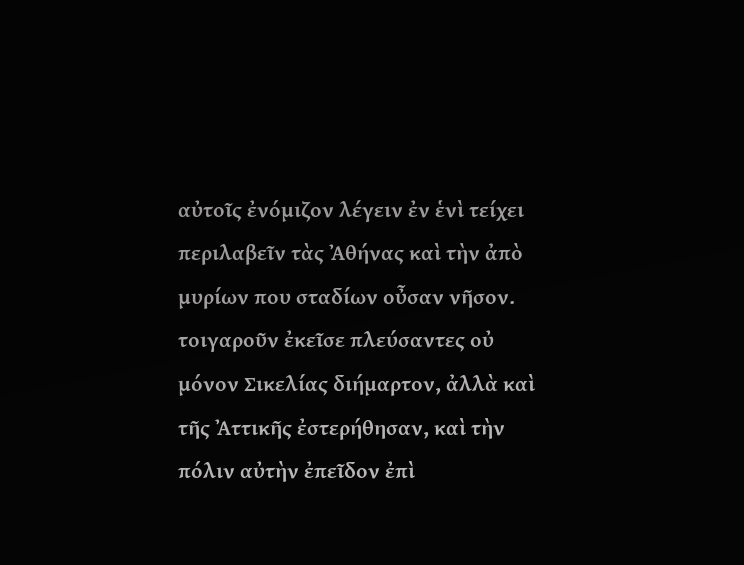αὐτοῖς ἐνόμιζον λέγειν ἐν ἑνὶ τείχει περιλαβεῖν τὰς Ἀθήνας καὶ τὴν ἀπὸ μυρίων που σταδίων οὖσαν νῆσον. τοιγαροῦν ἐκεῖσε πλεύσαντες οὐ μόνον Σικελίας διήμαρτον, ἀλλὰ καὶ τῆς Ἀττικῆς ἐστερήθησαν, καὶ τὴν πόλιν αὐτὴν ἐπεῖδον ἐπὶ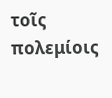τοῖς πολεμίοις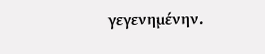γεγενημένην.